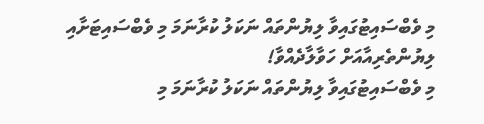މި ވެބްސައިޓުގައިވާ ލިޔުންތައް ނަކަލު ކުރާނަމަ މި ވެބްސައިޓަށާއި ލިޔުންތެރިއާއަށް ހަވާލާދެއްވާ!
މި ވެބްސައިޓުގައިވާ ލިޔުންތައް ނަކަލު ކުރާނަމަ މި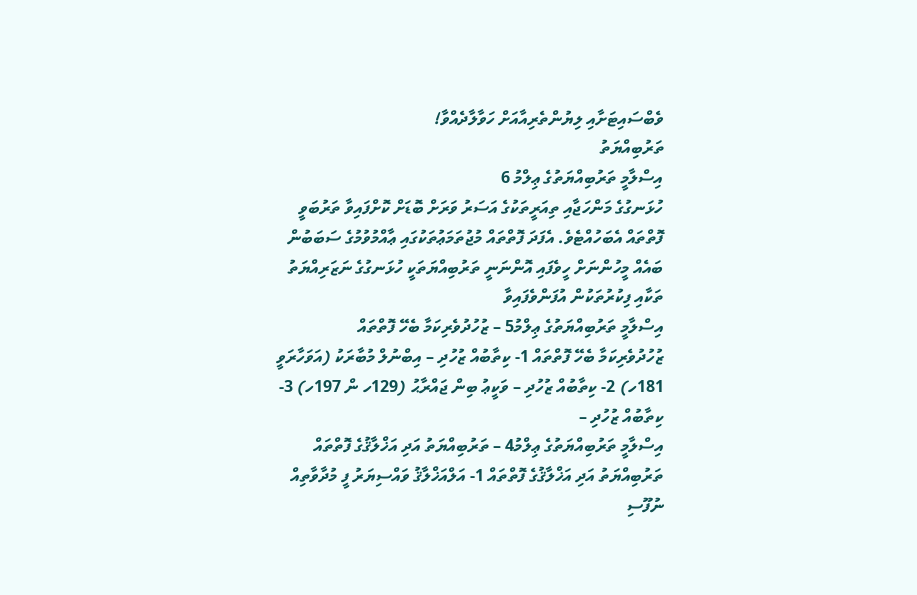ވެބްސައިޓަށާއި ލިޔުންތެރިއާއަށް ހަވާލާދެއްވާ!
ތަރުބިއްޔަތު
އިސްލާމީ ތަރުބިއްޔަތުގެ ޢިލްމު 6
ހުޅަނގުގެ މަންހަޖާއި ތިއަރީތަކުގެ އަސަރު ވަރަށް ބޮޑަށް ކޮށްފައިވާ ތަރުބަވީ ފޮތްތައް އެބަހުއްޓެވެ. އެފަދަ ފޮތްތައް މުޖުތަމަޢުތަކުގައި ޢާއްމުވުމުގެ ސަބަބުން ބައެއް މީހުންނަށް ހީވެފައި އޮންނަނީ ތަރުބިއްޔަތަކީ ހުޅަނގުގެ ނަޒަރިއްޔަތު ތަކާއި ފިކުރުތަކުން އުފަންވެފައިވާ
އިސްލާމީ ތަރުބިއްޔަތުގެ ޢިލްމު5 – ޒުހުދުވެރިކަމާ ބެހޭ ފޮތްތައް
ޒުހުދުވެރިކަމާ ބެހޭ ފޮތްތައް 1- ކިތާބުއް ޒުހުދި – އިބްނުލް މުބާރަކު (އަވަހާރަވީ 181ހ) 2- ކިތާބުއް ޒުހުދި – ވަކީޢު ބިން ޖައްރާޙު (129ހ ން 197ހ) 3- ކިތާބުއް ޒުހުދި –
އިސްލާމީ ތަރުބިއްޔަތުގެ ޢިލްމު4 – ތަރުބިއްޔަތު އަދި އަޚްލާޤުގެ ފޮތްތައް
ތަރުބިއްޔަތު އަދި އަޚްލާޤުގެ ފޮތްތައް 1- އަލްއަޚްލާޤު ވައްސިޔަރު ފީ މުދާވާތިއް ނުފޫސި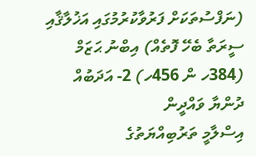(ނަފްސުތަކަށް ފަރުވާކުރުމުގައި އަޚުލާޤާއި ސީރަތާ ބެހޭ ފޮތެއް) އިބްނު ޙަޒަމް (384ހ ން 456ހ) 2- އަދަބުއް ދުންޔާ ވައްދީން
އިސްލާމީ ތަރުބިއްޔަތުގެ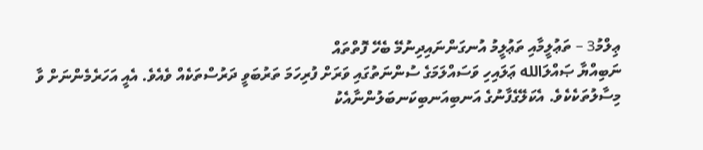ޢިލްމު3 – ތަޢުލީމާއި ތަޢުލީމު އުނގަންނައިދިނުމޭ ބެހޭ ފޮތްތައް
ނަބިއްޔާ ޞައްލަالله ޢަލައިހި ވަސައްލަމަގެ ސުންނަތުގައި ވަރަށް ފުރިހަމަ ތަރުބަވީ ދަރުސްތަކެއް ވެއެވެ. އެއީ އަހަރެމެންނަށް ވާ މިސާލުތަކެކެވެ. އެކަލޭގެފާނުގެ އަނބިއަނބިކަނބަލުންނާއެކު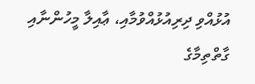އުޅުއްވި ދިރިއުޅުއްވުމާއި، ޢާއިލާ މީހުންނާއި ގާތްތިމާގެ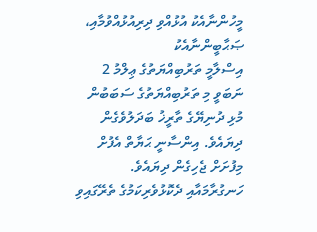މީހުންނާއެކު އުޅުއްވި ދިރިއުޅުއްވުމާއި، ޞަޙާބީންނާއެކު
އިސްލާމީ ތަރުބިއްޔަތުގެ ޢިލްމު 2
ނަބަވީ މި ތަރުބިއްޔަތުގެ ސަބަބުން މުޅި ދުނިޔޭގެ ތާރީޚު ބަދަލުވެގެން ދިޔައެވެ. އިންސާނީ ޙަޔާތް އެފުށް މިފުށަށް ޖެހިގެން ދިޔައެވެ. ހަނގުރާމައާއި ދެކޮޅުވެރިކަމުގެ ތެރޭގައިވި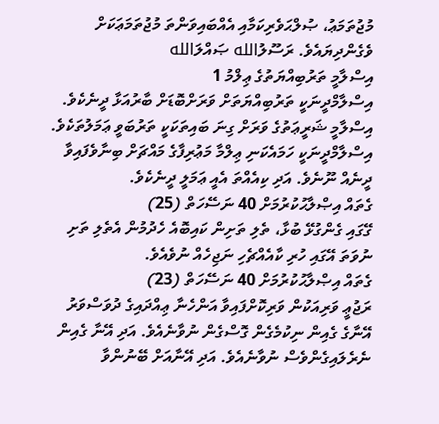މުޖުތަމަޢު، ޞުލްޙަވެރިކަމާއި އެއްބައިވަންތަ މުޖުތަމަޢަކަށް ވެގެންދިޔައެވެ. ރަސޫލުالله ޞައްލަالله
އިސްލާމީ ތަރުބިއްޔަތުގެ ޢިލްމު 1
އިސްލާމްދީނަކީ ތަރުބިއްޔަތަށް ވަރަށްބޮޑަށް ބާރުއަޅާ ދީނެކެވެ. އިސްލާމީ ޝަރީޢަތުގެ ވަރަށް ގިނަ ބައިތަކަކީ ތަރުބަވީ ޢަމަލުތަކެވެ. އިސްލާމްދީނަކީ ހަމައެކަނި ޢިލްމާ މަޢުރިފާގެ މައްޗަށް ބިނާވެފައިވާ ދީނެއް ނޫނެވެ. އަދި ކިއެއްތަ އެއީ ޢަމަލީ ދީނެކެވެ.
ގެތައް އިޞްލާޙުކުރުމަށް 40 ނަސޭހަތް (25)
ގޭގައި ގެންގުޅޭ ބުޅާ، ތެލި ތަށިން ކައިބޮއެ ހެދުމުން އެތެލި ތަށި ނުވަތަ އޭގައި ހުރި ކާއެއްޗެހި ނަޖިހެއް ނުވެއެވެ.
ގެތައް އިޞްލާޙުކުރުމަށް 40 ނަސޭހަތް (23)
ރަޖުޢީ ވަރިއަކުން ވަރިކޮށްފައިވާ އަންހެނާ ޢިއްދައިގެ ދުވަސްވަރު އޭނާގެ ގެއިން ނިކުމެގެން ގޮސްގެން ނުވާނެއެވެ. އަދި އޭނާ ގެއިން ނެރެލައިގެންވެސް ނުވާނެއެވެ. އަދި އޭނާއަށް ބޭނުންވާ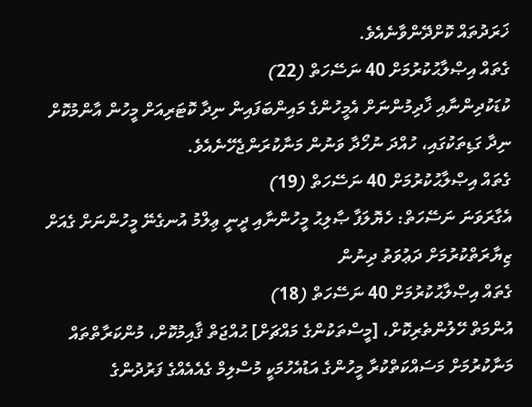ޚަރަދުތައް ކޮށްދޭންވާނެއެވެ.
ގެތައް އިޞްލާޙުކުރުމަށް 40 ނަސޭހަތް (22)
ކުޑަކުދިންނާއި ޚާދިމުންނަށް އެމީހުންގެ މައިންބަފައިން ނިދާ ކޮޓަރިއަށް މީހުން އާންމުކޮށް ނިދާ ގަޑިތަކުގައި، ހުއްދަ ނުހޯދާ ވަނުން މަނާކުރަންޖެހޭނެއެވެ.
ގެތައް އިޞްލާޙުކުރުމަށް 40 ނަސޭހަތް (19)
އެގާރަވަނަ ނަސޭހަތް: ހެޔޮލަފާ ޞާލިޙު މީހުންނާއި ދީނީ ޢިލްމު އުނގެނޭ މީހުންނަށް ގެއަށް ޒިޔާރަތްކުރުމަށް ދަޢުވަތު ދިނުން
ގެތައް އިޞްލާޙުކުރުމަށް 40 ނަސޭހަތް (18)
އުންމަތް ހޭލުންތެރިކޮށް، [މީސްތަކުންގެ މައްޗަށް] ޙުއްޖަތް ޤާއިމުކޮށް، މުންކަރާތްތައް މަނާކުރުމަށް މަސައްކަތްކުރާ މީހުންގެ އަޑުއެހުމަކީ މުސްލިމް ގެއެއެއްގެ ފަރުދުންގެ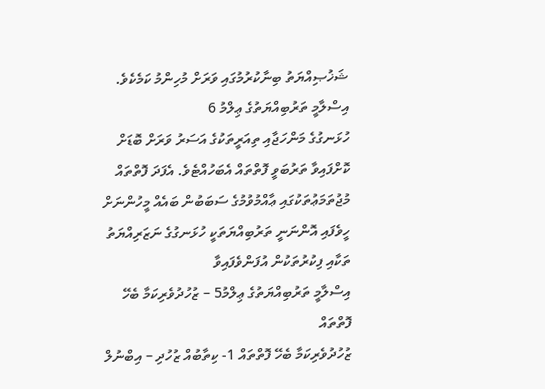ޝަޚުޞިއްޔަތު ބިނާކުރުމުގައި ވަރަށް މުހިންމު ކަމެކެވެ.
އިސްލާމީ ތަރުބިއްޔަތުގެ ޢިލްމު 6
ހުޅަނގުގެ މަންހަޖާއި ތިއަރީތަކުގެ އަސަރު ވަރަށް ބޮޑަށް ކޮށްފައިވާ ތަރުބަވީ ފޮތްތައް އެބަހުއްޓެވެ. އެފަދަ ފޮތްތައް މުޖުތަމަޢުތަކުގައި ޢާއްމުވުމުގެ ސަބަބުން ބައެއް މީހުންނަށް ހީވެފައި އޮންނަނީ ތަރުބިއްޔަތަކީ ހުޅަނގުގެ ނަޒަރިއްޔަތު ތަކާއި ފިކުރުތަކުން އުފަންވެފައިވާ
އިސްލާމީ ތަރުބިއްޔަތުގެ ޢިލްމު5 – ޒުހުދުވެރިކަމާ ބެހޭ ފޮތްތައް
ޒުހުދުވެރިކަމާ ބެހޭ ފޮތްތައް 1- ކިތާބުއް ޒުހުދި – އިބްނުލް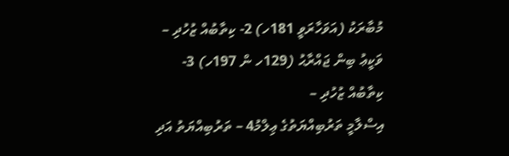މުބާރަކު (އަވަހާރަވީ 181ހ) 2- ކިތާބުއް ޒުހުދި – ވަކީޢު ބިން ޖައްރާޙު (129ހ ން 197ހ) 3- ކިތާބުއް ޒުހުދި –
އިސްލާމީ ތަރުބިއްޔަތުގެ ޢިލްމު4 – ތަރުބިއްޔަތު އަދި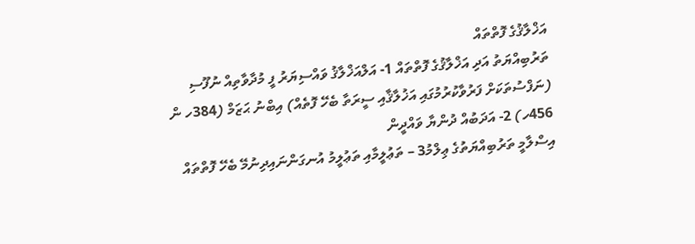އަޚްލާޤުގެ ފޮތްތައް
ތަރުބިއްޔަތު އަދި އަޚްލާޤުގެ ފޮތްތައް 1- އަލްއަޚްލާޤު ވައްސިޔަރު ފީ މުދާވާތިއް ނުފޫސި (ނަފްސުތަކަށް ފަރުވާކުރުމުގައި އަޚުލާޤާއި ސީރަތާ ބެހޭ ފޮތެއް) އިބްނު ޙަޒަމް (384ހ ން 456ހ) 2- އަދަބުއް ދުންޔާ ވައްދީން
އިސްލާމީ ތަރުބިއްޔަތުގެ ޢިލްމު3 – ތަޢުލީމާއި ތަޢުލީމު އުނގަންނައިދިނުމޭ ބެހޭ ފޮތްތައް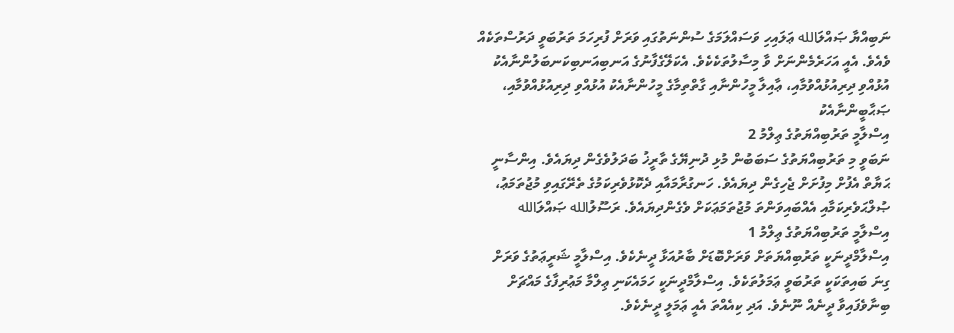ނަބިއްޔާ ޞައްލަالله ޢަލައިހި ވަސައްލަމަގެ ސުންނަތުގައި ވަރަށް ފުރިހަމަ ތަރުބަވީ ދަރުސްތަކެއް ވެއެވެ. އެއީ އަހަރެމެންނަށް ވާ މިސާލުތަކެކެވެ. އެކަލޭގެފާނުގެ އަނބިއަނބިކަނބަލުންނާއެކު އުޅުއްވި ދިރިއުޅުއްވުމާއި، ޢާއިލާ މީހުންނާއި ގާތްތިމާގެ މީހުންނާއެކު އުޅުއްވި ދިރިއުޅުއްވުމާއި، ޞަޙާބީންނާއެކު
އިސްލާމީ ތަރުބިއްޔަތުގެ ޢިލްމު 2
ނަބަވީ މި ތަރުބިއްޔަތުގެ ސަބަބުން މުޅި ދުނިޔޭގެ ތާރީޚު ބަދަލުވެގެން ދިޔައެވެ. އިންސާނީ ޙަޔާތް އެފުށް މިފުށަށް ޖެހިގެން ދިޔައެވެ. ހަނގުރާމައާއި ދެކޮޅުވެރިކަމުގެ ތެރޭގައިވި މުޖުތަމަޢު، ޞުލްޙަވެރިކަމާއި އެއްބައިވަންތަ މުޖުތަމަޢަކަށް ވެގެންދިޔައެވެ. ރަސޫލުالله ޞައްލަالله
އިސްލާމީ ތަރުބިއްޔަތުގެ ޢިލްމު 1
އިސްލާމްދީނަކީ ތަރުބިއްޔަތަށް ވަރަށްބޮޑަށް ބާރުއަޅާ ދީނެކެވެ. އިސްލާމީ ޝަރީޢަތުގެ ވަރަށް ގިނަ ބައިތަކަކީ ތަރުބަވީ ޢަމަލުތަކެވެ. އިސްލާމްދީނަކީ ހަމައެކަނި ޢިލްމާ މަޢުރިފާގެ މައްޗަށް ބިނާވެފައިވާ ދީނެއް ނޫނެވެ. އަދި ކިއެއްތަ އެއީ ޢަމަލީ ދީނެކެވެ.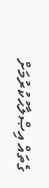ގެތައް އިޞްލާޙުކުރުމަށް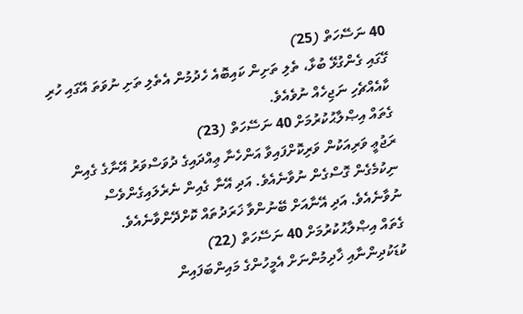40 ނަސޭހަތް (25)
ގޭގައި ގެންގުޅޭ ބުޅާ، ތެލި ތަށިން ކައިބޮއެ ހެދުމުން އެތެލި ތަށި ނުވަތަ އޭގައި ހުރި ކާއެއްޗެހި ނަޖިހެއް ނުވެއެވެ.
ގެތައް އިޞްލާޙުކުރުމަށް 40 ނަސޭހަތް (23)
ރަޖުޢީ ވަރިއަކުން ވަރިކޮށްފައިވާ އަންހެނާ ޢިއްދައިގެ ދުވަސްވަރު އޭނާގެ ގެއިން ނިކުމެގެން ގޮސްގެން ނުވާނެއެވެ. އަދި އޭނާ ގެއިން ނެރެލައިގެންވެސް ނުވާނެއެވެ. އަދި އޭނާއަށް ބޭނުންވާ ޚަރަދުތައް ކޮށްދޭންވާނެއެވެ.
ގެތައް އިޞްލާޙުކުރުމަށް 40 ނަސޭހަތް (22)
ކުޑަކުދިންނާއި ޚާދިމުންނަށް އެމީހުންގެ މައިންބަފައިން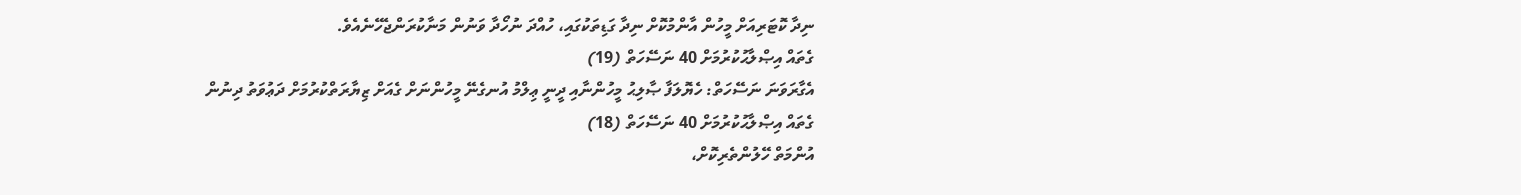ނިދާ ކޮޓަރިއަށް މީހުން އާންމުކޮށް ނިދާ ގަޑިތަކުގައި، ހުއްދަ ނުހޯދާ ވަނުން މަނާކުރަންޖެހޭނެއެވެ.
ގެތައް އިޞްލާޙުކުރުމަށް 40 ނަސޭހަތް (19)
އެގާރަވަނަ ނަސޭހަތް: ހެޔޮލަފާ ޞާލިޙު މީހުންނާއި ދީނީ ޢިލްމު އުނގެނޭ މީހުންނަށް ގެއަށް ޒިޔާރަތްކުރުމަށް ދަޢުވަތު ދިނުން
ގެތައް އިޞްލާޙުކުރުމަށް 40 ނަސޭހަތް (18)
އުންމަތް ހޭލުންތެރިކޮށް،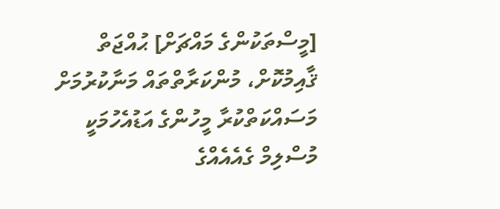[މީސްތަކުންގެ މައްޗަށް] ޙުއްޖަތް ޤާއިމުކޮށް، މުންކަރާތްތައް މަނާކުރުމަށް މަސައްކަތްކުރާ މީހުންގެ އަޑުއެހުމަކީ މުސްލިމް ގެއެއެއްގެ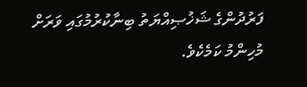ފަރުދުންގެ ޝަޚުޞިއްޔަތު ބިނާކުރުމުގައި ވަރަށް މުހިންމު ކަމެކެވެ.